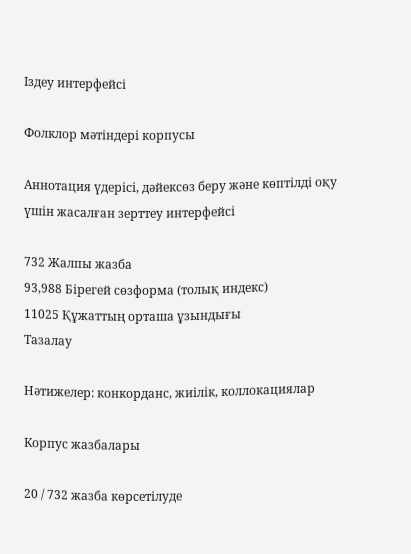Іздеу интерфейсі

Фолклор мәтіндері корпусы

Аннотация үдерісі, дәйексөз беру және көптілді оқу үшін жасалған зерттеу интерфейсі

732 Жалпы жазба
93,988 Бірегей сөзформа (толық индекс)
11025 Құжаттың орташа ұзындығы
Тазалау

Нәтижелер: конкорданс, жиілік, коллокациялар

Корпус жазбалары

20 / 732 жазба көрсетілуде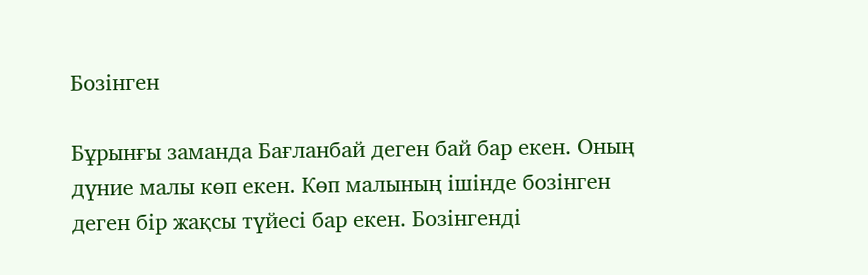Бозінген

Бұрынғы заманда Бағланбай деген бай бар екен. Оның дүние малы көп екен. Көп малының ішінде бозінген деген бір жақсы түйесі бар екен. Бозінгенді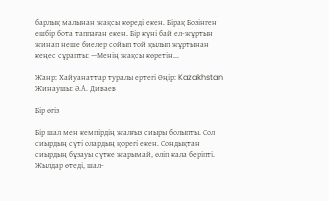барлық малынан жақсы көреді екен. Бірақ Бозінген ешбір бота таппаған екен. Бір күні бай ел-жұртын жинап неше биелер сойып той қылып жұртынан кеңес сұрапты: —Менің жақсы көретін...

Жанр: Хайуанаттар туралы ертегі Өңір: Kazakhstan Жинаушы: Ә.А. Диваев

Бір өгіз

Бір шал мен кемпірдің жалғыз сиыры болыпты. Сол сиырдың сүті олардың қорегі екен. Сондықтан сиырдың бұзауы сүтке жарымай, өліп кала беріпті. Жылдар өтеді, шал-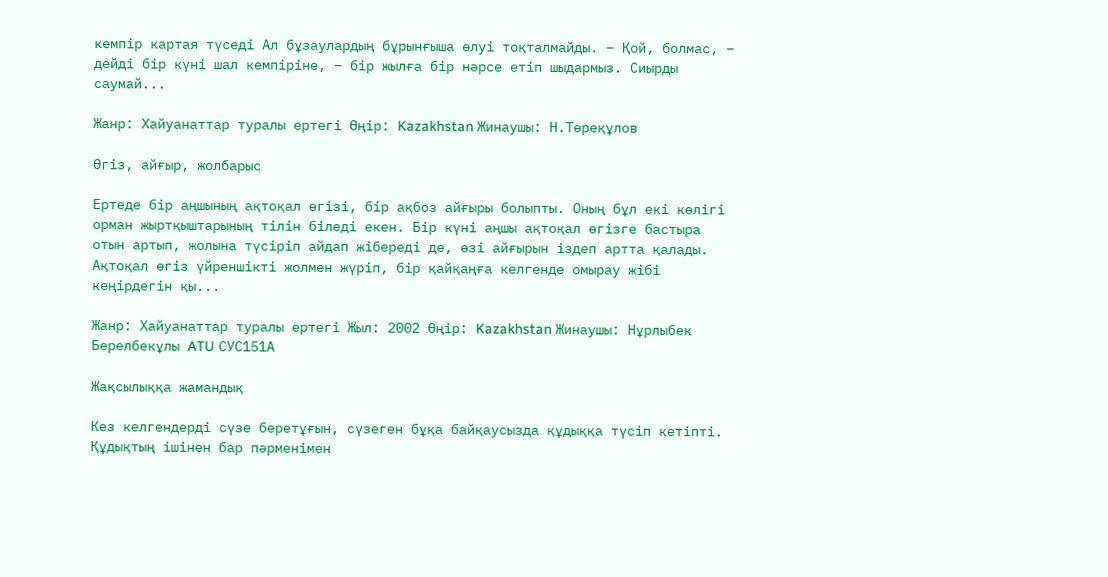кемпір картая түседі Ал бұзаулардың бұрынғыша өлуі тоқталмайды. – Қой, болмас, – дейді бір күні шал кемпіріне, – бір жылға бір нәрсе етіп шыдармыз. Сиырды саумай...

Жанр: Хайуанаттар туралы ертегі Өңір: Kazakhstan Жинаушы: Н.Төреқұлов

Өгіз, айғыр, жолбарыс

Ертеде бір аңшының ақтоқал өгізі, бір ақбоз айғыры болыпты. Оның бұл екі көлігі орман жыртқыштарының тілін біледі екен. Бір күні аңшы ақтоқал өгізге бастыра отын артып, жолына түсіріп айдап жібереді де, өзі айғырын іздеп артта қалады. Ақтоқал өгіз үйреншікті жолмен жүріп, бір қайқаңға келгенде омырау жібі кеңірдегін қы...

Жанр: Хайуанаттар туралы ертегі Жыл: 2002 Өңір: Kazakhstan Жинаушы: Нұрлыбек Берелбекұлы ATU СУС151А

Жақсылыққа жамандық

Кез келгендерді сүзе беретұғын, сүзеген бұқа байқаусызда құдыққа түсіп кетіпті. Құдықтың ішінен бар пәрменімен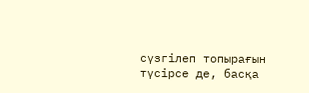сүзгілеп топырағын түсірсе де, басқа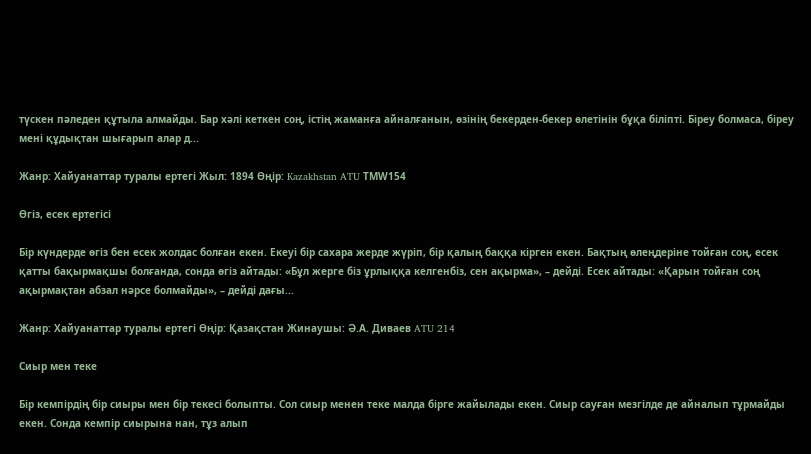түскен пәледен құтыла алмайды. Бар хәлі кеткен соң, істің жаманға айналғанын, өзінің бекерден-бекер өлетінін бұқа біліпті. Біреу болмаса, біреу мені құдықтан шығарып алар д...

Жанр: Хайуанаттар туралы ертегі Жыл: 1894 Өңір: Kazakhstan ATU ТМW154

Өгіз, есек ертегісі

Бір күндерде өгіз бен есек жолдас болған екен. Екеуі бір сахара жерде жүріп, бір қалың баққа кірген екен. Бақтың өлеңдеріне тойған соң, есек қатты бақырмақшы болғанда, сонда өгіз айтады: «Бұл жерге біз ұрлыққа келгенбіз, сен ақырма», – дейді. Есек айтады: «Қарын тойған соң ақырмақтан абзал нәрсе болмайды», – дейді дағы...

Жанр: Хайуанаттар туралы ертегі Өңір: Қазақстан Жинаушы: Ә.А. Диваев ATU 214

Сиыр мен теке

Бір кемпірдің бір сиыры мен бір текесі болыпты. Сол сиыр менен теке малда бірге жайылады екен. Сиыр сауған мезгілде де айналып тұрмайды екен. Сонда кемпір сиырына нан, тұз алып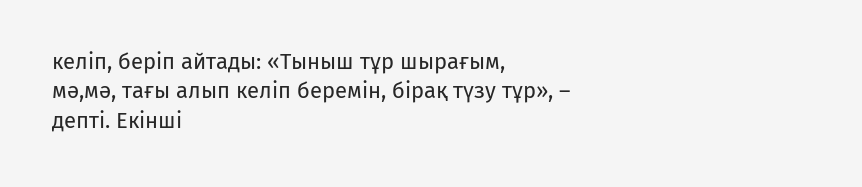келіп, беріп айтады: «Тыныш тұр шырағым, мә,мә, тағы алып келіп беремін, бірақ түзу тұр», – депті. Екінші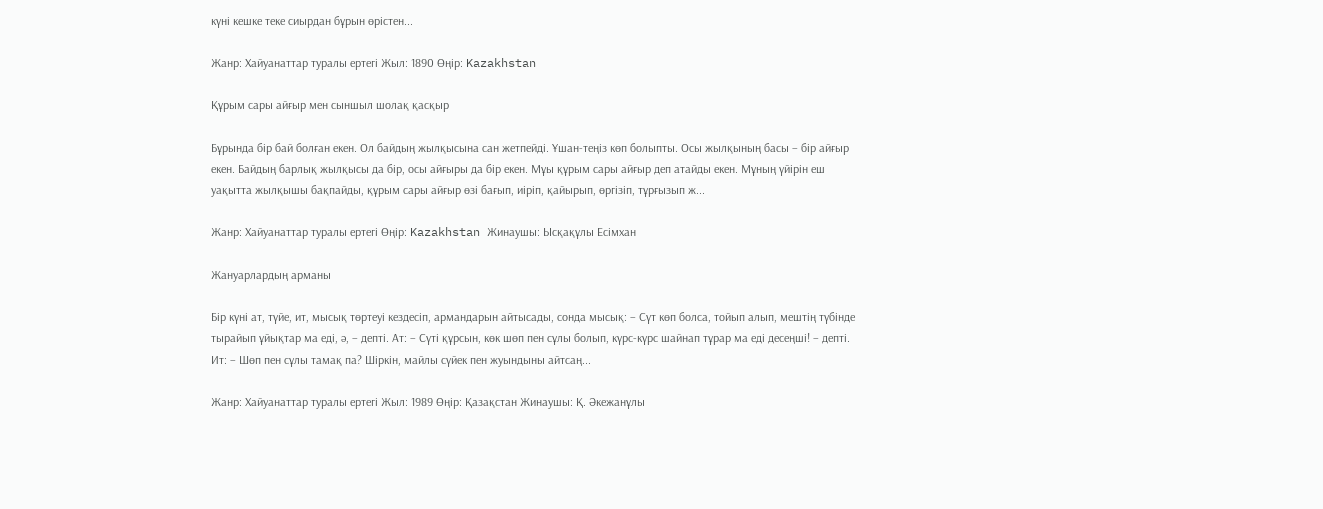күні кешке теке сиырдан бұрын өрістен...

Жанр: Хайуанаттар туралы ертегі Жыл: 1890 Өңір: Kazakhstan

Құрым сары айғыр мен сыншыл шолақ қасқыр

Бұрында бір бай болған екен. Ол байдың жылқысына сан жетпейді. Ұшан-теңіз көп болыпты. Осы жылқының басы – бір айғыр екен. Байдың барлық жылқысы да бір, осы айғыры да бір екен. Мұы құрым сары айғыр деп атайды екен. Мұның үйірін еш уақытта жылқышы бақпайды, құрым сары айғыр өзі бағып, иіріп, қайырып, өргізіп, тұрғызып ж...

Жанр: Хайуанаттар туралы ертегі Өңір: Kazakhstan Жинаушы: Ысқақұлы Есімхан

Жануарлардың арманы

Бір күні ат, түйе, ит, мысық төртеуі кездесіп, армандарын айтысады, сонда мысық: – Сүт көп болса, тойып алып, мештің түбінде тырайып ұйықтар ма еді, ә, – депті. Ат: – Сүті құрсын, көк шөп пен сұлы болып, күрс-күрс шайнап тұрар ма еді десеңші! – депті. Ит: – Шөп пен сұлы тамақ па? Шіркін, майлы сүйек пен жуындыны айтсаң...

Жанр: Хайуанаттар туралы ертегі Жыл: 1989 Өңір: Қазақстан Жинаушы: Қ. Әкежанұлы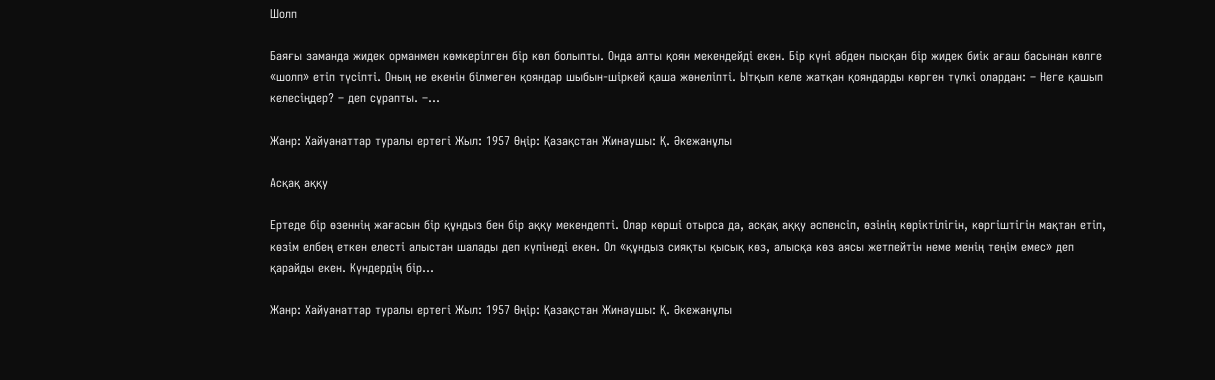Шолп

Баяғы заманда жидек орманмен көмкерілген бір көл болыпты. Онда алты қоян мекендейді екен. Бір күні әбден пысқан бір жидек биік ағаш басынан көлге «шолп» етіп түсіпті. Оның не екенін білмеген қояндар шыбын-шіркей қаша жөнеліпті. Ытқып келе жатқан қояндарды көрген түлкі олардан: – Неге қашып келесіңдер? – деп сұрапты. –...

Жанр: Хайуанаттар туралы ертегі Жыл: 1957 Өңір: Қазақстан Жинаушы: Қ. Әкежанұлы

Асқақ аққу

Ертеде бір өзеннің жағасын бір құндыз бен бір аққу мекендепті. Олар көрші отырса да, асқақ аққу әспенсіп, өзінің көріктілігін, көргіштігін мақтан етіп, көзім елбең еткен елесті алыстан шалады деп күпінеді екен. Ол «құндыз сияқты қысық көз, алысқа көз аясы жетпейтін неме менің теңім емес» деп қарайды екен. Күндердің бір...

Жанр: Хайуанаттар туралы ертегі Жыл: 1957 Өңір: Қазақстан Жинаушы: Қ. Әкежанұлы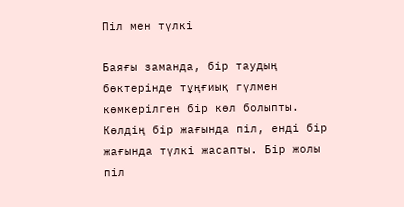Піл мен түлкі

Баяғы заманда, бір таудың бөктерінде тұңғиық гүлмен көмкерілген бір көл болыпты. Көлдің бір жағында піл, енді бір жағында түлкі жасапты. Бір жолы піл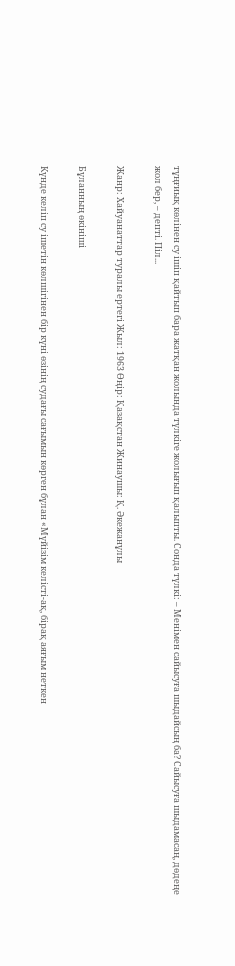тұңғиық көлінен су ішіп қайтып бара жатқан жолында түлкіге жолығып қалыпты. Сонда түлкі: – Менімен сайысуға шыдайсың ба? Сайысуға шыдамасаң, дөдеңе жол бер, – депті. Піл...

Жанр: Хайуанаттар туралы ертегі Жыл: 1963 Өңір: Қазақстан Жинаушы: Қ. Әкежанұлы

Бұланның өкініші

Күнде келіп су ішетін көлшігінен бір күні өзінің судағы сағымын көрген бұлан «Мүйізім келісті-ақ, бірақ аяғым неткен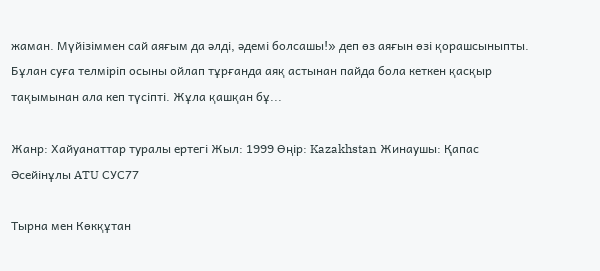жаман. Мүйізіммен сай аяғым да әлді, әдемі болсашы!» деп өз аяғын өзі қорашсыныпты. Бұлан суға телміріп осыны ойлап тұрғанда аяқ астынан пайда бола кеткен қасқыр тақымынан ала кеп түсіпті. Жұла қашқан бұ...

Жанр: Хайуанаттар туралы ертегі Жыл: 1999 Өңір: Kazakhstan Жинаушы: Қапас Әсейінұлы ATU СУС77

Тырна мен Көкқұтан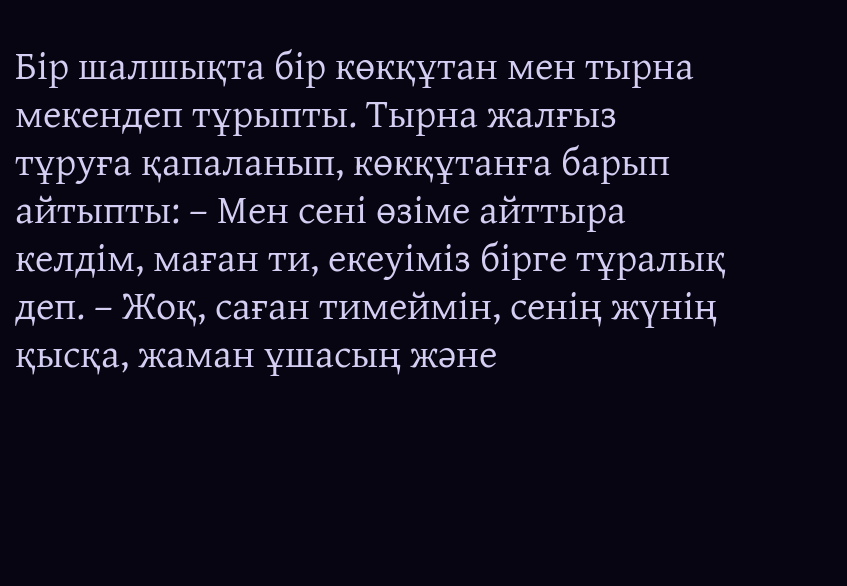Бір шалшықта бір көкқұтан мен тырна мекендеп тұрыпты. Тырна жалғыз тұруға қапаланып, көкқұтанға барып айтыпты: – Мен сені өзіме айттыра келдім, маған ти, екеуіміз бірге тұралық деп. – Жоқ, саған тимеймін, сенің жүнің қысқа, жаман ұшасың және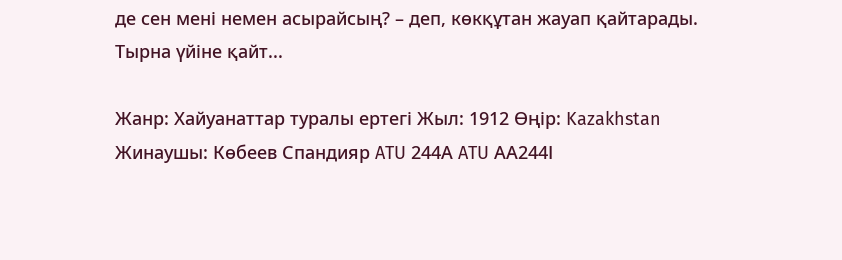де сен мені немен асырайсың? – деп, көкқұтан жауап қайтарады. Тырна үйіне қайт...

Жанр: Хайуанаттар туралы ертегі Жыл: 1912 Өңір: Kazakhstan Жинаушы: Көбеев Спандияр ATU 244А ATU АА244І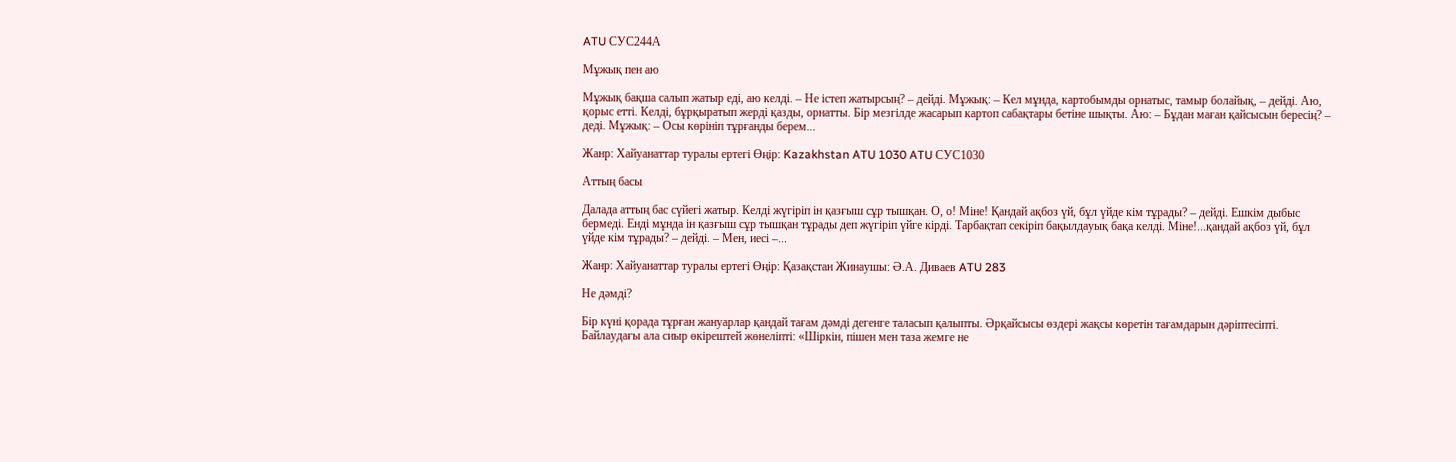ATU СУС244А

Мұжық пен аю

Мұжық бақша салып жатыр еді, аю келді. – Не істеп жатырсың? – дейді. Мұжық: – Кел мұнда, картобымды орнатыс, тамыр болайық, – дейді. Аю, қорыс етті. Келді, бұрқыратып жерді қазды, орнатты. Бір мезгілде жасарып картоп сабақтары бетіне шықты. Аю: – Бұдан маған қайсысын бересің? – деді. Мұжық: – Осы көрініп тұрғанды берем...

Жанр: Хайуанаттар туралы ертегі Өңір: Kazakhstan ATU 1030 ATU СУС1030

Аттың басы

Далада аттың бас сүйегі жатыр. Келді жүгіріп ін қазғыш сұр тышқан. О, о! Міне! Қандай ақбоз үй, бұл үйде кім тұрады? – дейді. Ешкім дыбыс бермеді. Енді мұнда ін қазғыш сұр тышқан тұрады деп жүгіріп үйге кірді. Тарбақтап секіріп бақылдауық бақа келді. Міне!...қандай ақбоз үй, бұл үйде кім тұрады? – дейді. – Мен, иесі –...

Жанр: Хайуанаттар туралы ертегі Өңір: Қазақстан Жинаушы: Ә.А. Диваев ATU 283

Не дәмді?

Бір күні қорада тұрған жануарлар қандай тағам дәмді дегенге таласып қалыпты. Әрқайсысы өздері жақсы көретін тағамдарын дәріптесіпті. Байлаудағы ала сиыр өкірештей жөнеліпті: «Шіркін, пішен мен таза жемге не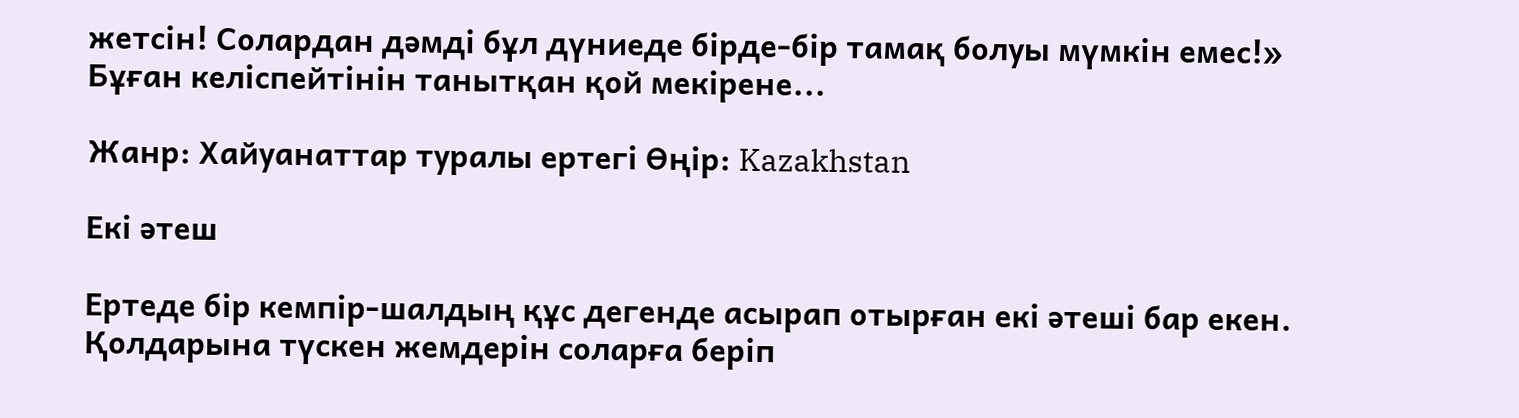жетсін! Солардан дәмді бұл дүниеде бірде-бір тамақ болуы мүмкін емес!» Бұған келіспейтінін танытқан қой мекірене...

Жанр: Хайуанаттар туралы ертегі Өңір: Kazakhstan

Екі әтеш

Ертеде бір кемпір-шалдың құс дегенде асырап отырған екі әтеші бар екен. Қолдарына түскен жемдерін соларға беріп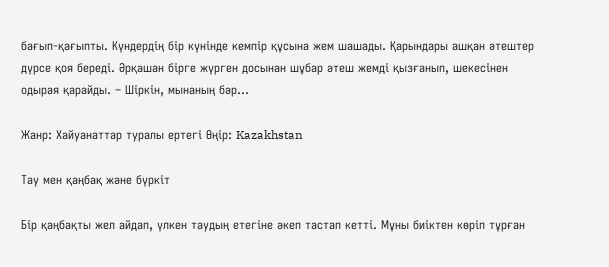бағып-қағыпты. Күндердің бір күнінде кемпір құсына жем шашады. Қарындары ашқан әтештер дүрсе қоя береді. Әрқашан бірге жүрген досынан шұбар әтеш жемді қызғанып, шекесінен одырая қарайды. – Шіркін, мынаның бәр...

Жанр: Хайуанаттар туралы ертегі Өңір: Kazakhstan

Тау мен қаңбақ және бүркіт

Бір қаңбақты жел айдап, үлкен таудың етегіне әкеп тастап кетті. Мұны биіктен көріп тұрған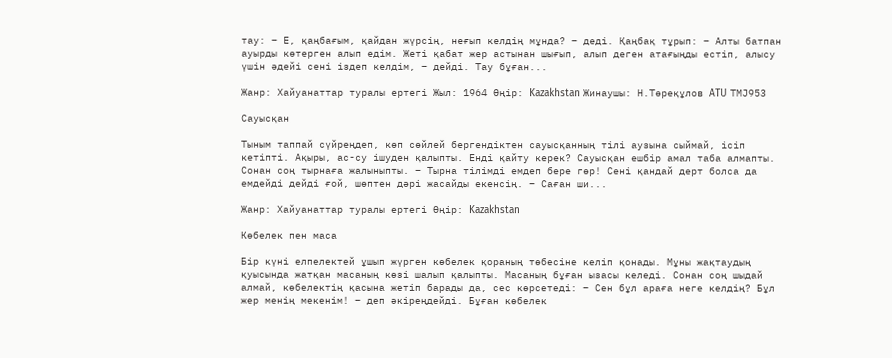тау: – Е, қаңбағым, қайдан жүрсің, неғып келдің мұнда? – деді. Қаңбақ тұрып: – Алты батпан ауырды көтерген алып едім. Жеті қабат жер астынан шығып, алып деген атағыңды естіп, алысу үшін әдейі сені іздеп келдім, – дейді. Тау бұған...

Жанр: Хайуанаттар туралы ертегі Жыл: 1964 Өңір: Kazakhstan Жинаушы: Н.Төреқұлов ATU ТМJ953

Сауысқан

Тыным таппай сүйреңдеп, көп сөйлей бергендіктен сауысқанның тілі аузына сыймай, ісіп кетіпті. Ақыры, ас-су ішуден қалыпты. Енді қайту керек? Сауысқан ешбір амал таба алмапты. Сонан соң тырнаға жалыныпты. – Тырна тілімді емдеп бере гөр! Сені қандай дерт болса да емдейді дейді ғой, шөптен дәрі жасайды екенсің. – Саған ши...

Жанр: Хайуанаттар туралы ертегі Өңір: Kazakhstan

Көбелек пен маса

Бір күні елпелектей ұшып жүрген көбелек қораның төбесіне келіп қонады. Мұны жақтаудың қуысында жатқан масаның көзі шалып қалыпты. Масаның бұған ызасы келеді. Сонан соң шыдай алмай, көбелектің қасына жетіп барады да, сес көрсетеді: – Сен бұл араға неге келдің? Бұл жер менің мекенім! – деп әкіреңдейді. Бұған көбелек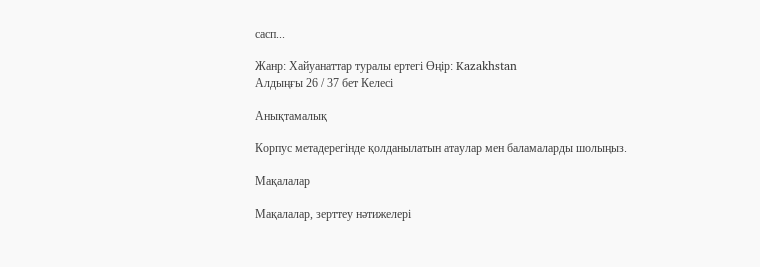сасп...

Жанр: Хайуанаттар туралы ертегі Өңір: Kazakhstan
Алдыңғы 26 / 37 бет Келесі

Анықтамалық

Корпус метадерегінде қолданылатын атаулар мен баламаларды шолыңыз.

Мақалалар

Мақалалар, зерттеу нәтижелері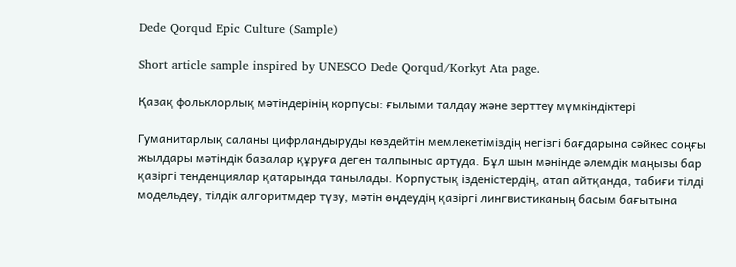Dede Qorqud Epic Culture (Sample)

Short article sample inspired by UNESCO Dede Qorqud/Korkyt Ata page.

Қазақ фольклорлық мәтіндерінің корпусы: ғылыми талдау және зерттеу мүмкіндіктері

Гуманитарлық саланы цифрландыруды көздейтін мемлекетіміздің негізгі бағдарына сәйкес соңғы жылдары мәтіндік базалар құруға деген талпыныс артуда. Бұл шын мәнінде әлемдік маңызы бар қазіргі тенденциялар қатарында танылады. Корпустық ізденістердің, атап айтқанда, табиғи тілді модельдеу, тілдік алгоритмдер түзу, мәтін өңдеудің қазіргі лингвистиканың басым бағытына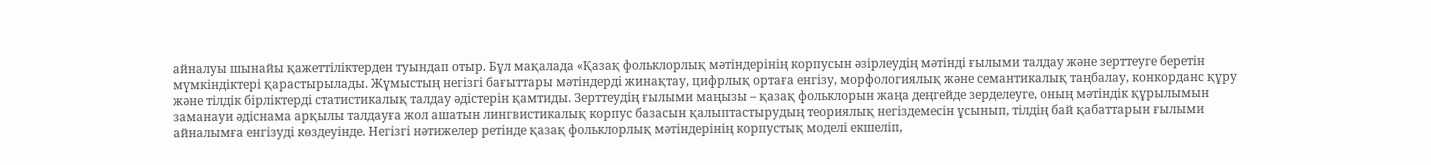айналуы шынайы қажеттіліктерден туындап отыр. Бұл мақалада «Қазақ фольклорлық мәтіндерінің корпусын әзірлеудің мәтінді ғылыми талдау және зерттеуге беретін мүмкіндіктері қарастырылады. Жұмыстың негізгі бағыттары мәтіндерді жинақтау, цифрлық ортаға енгізу, морфологиялық және семантикалық таңбалау, конкорданс құру және тілдік бірліктерді статистикалық талдау әдістерін қамтиды. Зерттеудің ғылыми маңызы – қазақ фольклорын жаңа деңгейде зерделеуге, оның мәтіндік құрылымын заманауи әдіснама арқылы талдауға жол ашатын лингвистикалық корпус базасын қалыптастырудың теориялық негіздемесін ұсынып, тілдің бай қабаттарын ғылыми айналымға енгізуді көздеуінде. Негізгі нәтижелер ретінде қазақ фольклорлық мәтіндерінің корпустық моделі екшеліп,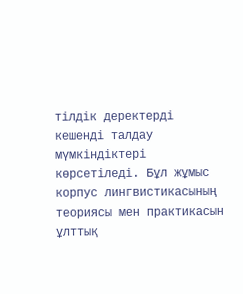тілдік деректерді кешенді талдау мүмкіндіктері көрсетіледі. Бұл жұмыс корпус лингвистикасының теориясы мен практикасын ұлттық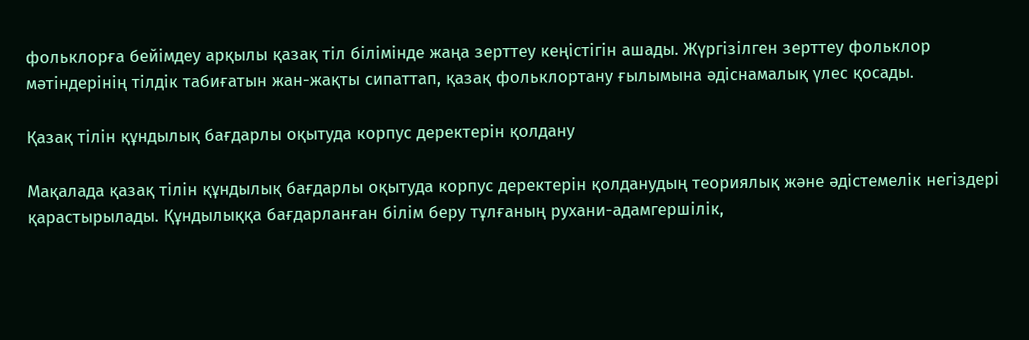фольклорға бейімдеу арқылы қазақ тіл білімінде жаңа зерттеу кеңістігін ашады. Жүргізілген зерттеу фольклор мәтіндерінің тілдік табиғатын жан-жақты сипаттап, қазақ фольклортану ғылымына әдіснамалық үлес қосады.

Қазақ тілін құндылық бағдарлы оқытуда корпус деректерін қолдану

Мақалада қазақ тілін құндылық бағдарлы оқытуда корпус деректерін қолданудың теориялық және әдістемелік негіздері қарастырылады. Құндылыққа бағдарланған білім беру тұлғаның рухани-адамгершілік,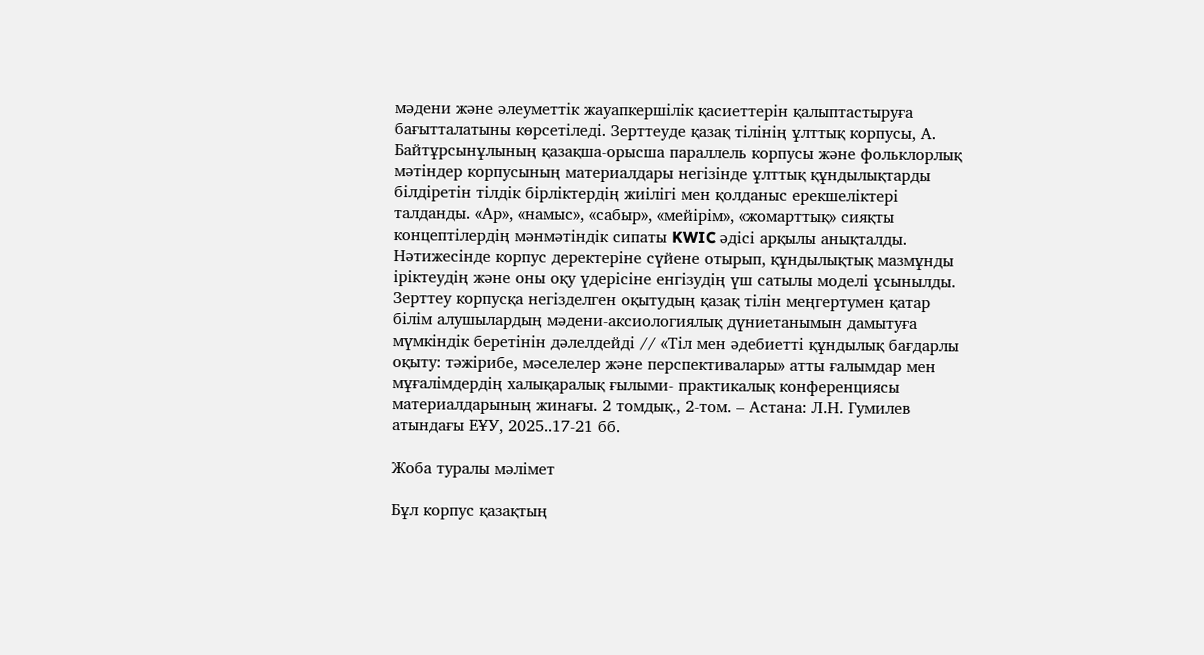мәдени және әлеуметтік жауапкершілік қасиеттерін қалыптастыруға бағытталатыны көрсетіледі. Зерттеуде қазақ тілінің ұлттық корпусы, А. Байтұрсынұлының қазақша-орысша параллель корпусы және фольклорлық мәтіндер корпусының материалдары негізінде ұлттық құндылықтарды білдіретін тілдік бірліктердің жиілігі мен қолданыс ерекшеліктері талданды. «Ар», «намыс», «сабыр», «мейірім», «жомарттық» сияқты концептілердің мәнмәтіндік сипаты KWIC әдісі арқылы анықталды. Нәтижесінде корпус деректеріне сүйене отырып, құндылықтық мазмұнды іріктеудің және оны оқу үдерісіне енгізудің үш сатылы моделі ұсынылды. Зерттеу корпусқа негізделген оқытудың қазақ тілін меңгертумен қатар білім алушылардың мәдени-аксиологиялық дүниетанымын дамытуға мүмкіндік беретінін дәлелдейді // «Тіл мен әдебиетті құндылық бағдарлы оқыту: тәжірибе, мәселелер және перспективалары» атты ғалымдар мен мұғалімдердің халықаралық ғылыми- практикалық конференциясы материалдарының жинағы. 2 томдық., 2-том. – Астана: Л.Н. Гумилев атындағы ЕҰУ, 2025..17-21 бб.

Жоба туралы мәлімет

Бұл корпус қазақтың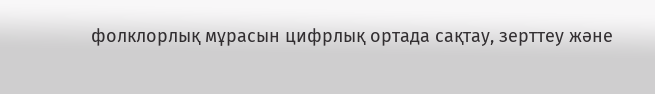фолклорлық мұрасын цифрлық ортада сақтау, зерттеу және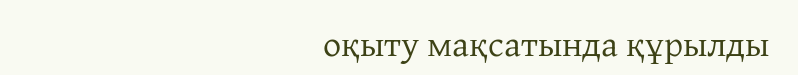оқыту мақсатында құрылды